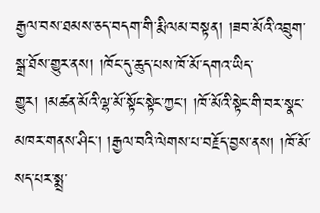རྒྱལ་བས་ཐམས་ཅད་བདག་གི་རྨི་ལམ་བསྟན། །ཟབ་མོའི་འབྲུག་སྒྲ་ཐོས་གྱུར་ནས། །ཁོང་དུ་ཆུད་པས་ཁོ་མོ་དགའ་ཡིད་གྱུར། །མཚན་མོའི་ལྷ་མོ་སྟོང་སྟེང་ཀྱང་། །ཁོ་མོའི་སྟེང་གི་བར་སྣང་མཁར་གནས་ཤིང་། །རྒྱལ་བའི་ལེགས་པ་བརྗོད་བྱས་ནས། །ཁོ་མོ་སད་པར་སྨྲ་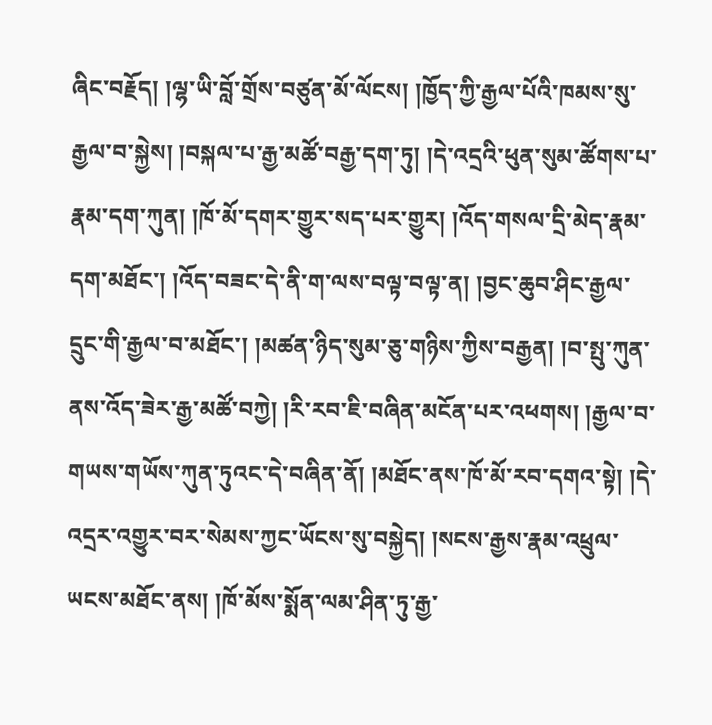ཞིང་བརྗོད། །ལྷ་ཡི་བློ་གྲོས་བཙུན་མོ་ལོངས། །ཁྱོད་ཀྱི་རྒྱལ་པོའི་ཁམས་སུ་རྒྱལ་བ་སྐྱེས། །བསྐལ་པ་རྒྱ་མཚོ་བརྒྱ་དག་ཏུ། །དེ་འདྲའི་ཕུན་སུམ་ཚོགས་པ་རྣམ་དག་ཀུན། །ཁོ་མོ་དགར་གྱུར་སད་པར་གྱུར། །འོད་གསལ་དྲི་མེད་རྣམ་དག་མཐོང་། །འོད་བཟང་དེ་ནི་ག་ལས་བལྟ་བལྟ་ན། །བྱང་ཆུབ་ཤིང་རྒྱལ་དྲུང་གི་རྒྱལ་བ་མཐོང་། །མཚན་ཉིད་སུམ་ཅུ་གཉིས་ཀྱིས་བརྒྱན། །བ་སྤུ་ཀུན་ནས་འོད་ཟེར་རྒྱ་མཚོ་བཀྱེ། །རི་རབ་ཇི་བཞིན་མངོན་པར་འཕགས། །རྒྱལ་བ་གཡས་གཡོས་ཀུན་ཏུའང་དེ་བཞིན་ནོ། །མཐོང་ནས་ཁོ་མོ་རབ་དགའ་སྟེ། །དེ་འདྲར་འགྱུར་བར་སེམས་ཀྱང་ཡོངས་སུ་བསྐྱེད། །སངས་རྒྱས་རྣམ་འཕྲུལ་ཡངས་མཐོང་ནས། །ཁོ་མོས་སྨོན་ལམ་ཤིན་ཏུ་རྒྱ་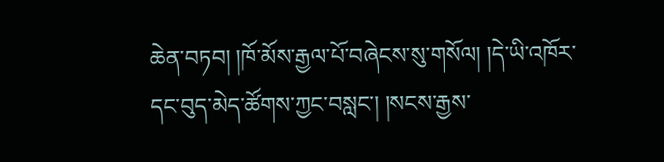ཆེན་བཏབ། །ཁོ་མོས་རྒྱལ་པོ་བཞེངས་སུ་གསོལ། །དེ་ཡི་འཁོར་དང་བུད་མེད་ཚོགས་ཀྱང་བསླང་། །སངས་རྒྱས་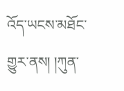འོད་ཡངས་མཐོང་གྱུར་ནས། །ཀུན་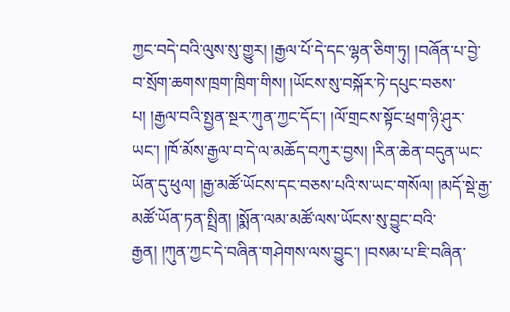ཀྱང་བདེ་བའི་ལུས་སུ་གྱུར། །རྒྱལ་པོ་དེ་དང་ལྷན་ཅིག་ཏུ། །བཞོན་པ་བྱེ་བ་སྲོག་ཆགས་ཁྲག་ཁྲིག་གིས། །ཡོངས་སུ་བསྐོར་ཏེ་དཔུང་བཅས་པ། །རྒྱལ་བའི་སྤྱན་སྔར་ཀུན་ཀྱང་དོང་། །ལོ་གྲངས་སྟོང་ཕྲག་ཉི་ཤུར་ཡང་། །ཁོ་མོས་རྒྱལ་བ་དེ་ལ་མཆོད་བཀུར་བྱས། །རིན་ཆེན་བདུན་ཡང་ཡོན་དུ་ཕུལ། །རྒྱ་མཚོ་ཡོངས་དང་བཅས་པའི་ས་ཡང་གསོལ། །མདོ་སྡེ་རྒྱ་མཚོ་ཡོན་ཏན་སྤྲིན། །སྨོན་ལམ་མཚོ་ལས་ཡོངས་སུ་བྱུང་བའི་རྒྱན། །ཀུན་ཀྱང་དེ་བཞིན་གཤེགས་ལས་བྱུང་། །བསམ་པ་ཇི་བཞིན་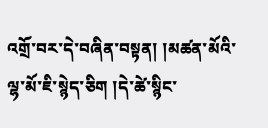འགྲོ་བར་དེ་བཞིན་བསྟན། །མཚན་མོའི་ལྷ་མོ་ཇི་སྙེད་ཅིག །དེ་ཚེ་སྙིང་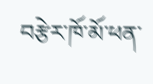བརྩེར་ཁོ་མོ་ཕན་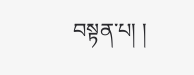བསྟན་པ། །